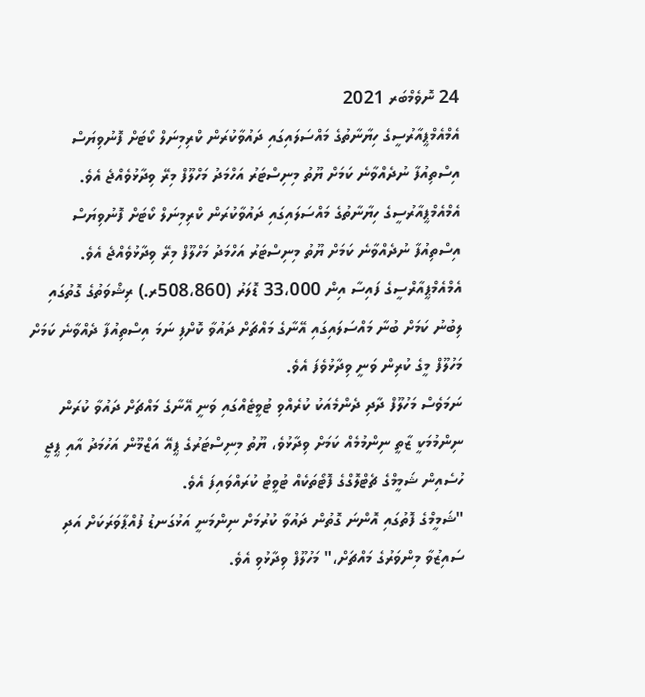24 ނޮވެމްބަރ 2021
އެމްއެމްޕީއާރުސީގެ ހިޔާނާތުގެ މައްސަލައިގައި ދައުވާކުރަން ކްރިމިނަލް ކޯޓަށް ފޮނުވިޔަސް އިސްތިއުފާ ނުދެއްވާނެ ކަމަށް ޔޫތު މިނިސްޓަރު އަހްމަދު މަހްލޫފް މިރޭ ވިދާޅުވެއްޖެ އެވެ.
އެމްއެމްޕީއާރުސީގެ ހިޔާނާތުގެ މައްސަލައިގައި ދައުވާކުރަން ކްރިމިނަލް ކޯޓަށް ފޮނުވިޔަސް އިސްތިއުފާ ނުދެއްވާނެ ކަމަށް ޔޫތު މިނިސްޓަރު އަހްމަދު މަހްލޫފް މިރޭ ވިދާޅުވެއްޖެ އެވެ.
އެމްއެމްޕީއާރްސީގެ ފައިސާ އިން 33،000 ޑޮލަރު (508،860ރ.) ރިޝްވަތުގެ ގޮތުގައި ލިބުނު ކަމަށް ބުނާ މައްސަލައިގައި އޭނާގެ މައްޗަށް ދައުވާ ކޮށްފި ނަމަ އިސްތިއުފާ ދެއްވާނެ ކަމަށް މަހުލޫފް މީގެ ކުރިން ވަނީ ވިދާޅުވެފަ އެވެ.
ނަމަވެސް މަހުލޫފް ދާދި ދެންމެއަކު ކުރެއްވި ޓުވީޓެއްގައި ވަނީ އޭނާގެ މައްޗަށް ދައުވާ ކުރަން ނިންމުމަކީ ޒާތީ ނިންމުމެއް ކަމަށް ވިދާޅުވެ، ޔޫތު މިނިސްޓަރުގެ ޕީއޭ އަޒްމޫން އަހުމަދު އާއި ޕީޖީ ހުސެއިން ޝަމީމްގެ ޗެޓްލޮގްގެ ފޮޓޯތަކެއް ޓުވީޓު ކުރައްވައިފަ އެވެ.
"ޝަމީމްގެ ފޮތުގައި އޮންނަ ގޮތުން ދައުވާ ކުރުމަށް ނިންމަނީ އަޅުގަނޑު ފުއްޕާވަރަކަށް އަދި ސައިޒުވާ މިންވަރުގެ މައްޗަށް،" މަހުލޫފް ވިދާޅުވި އެވެ.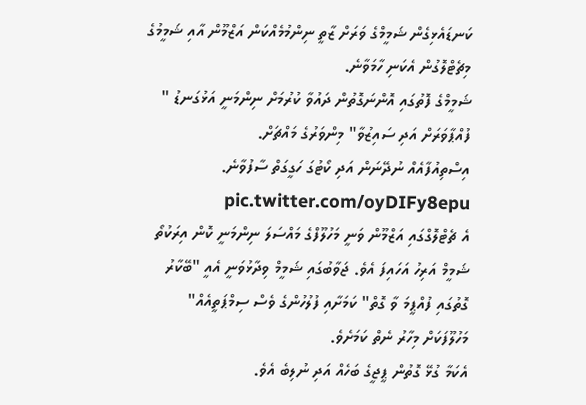ކަނޑައެޅިގެން ޝަމީމްގެ ވަރަށް ޒާތީ ނިންމުމެއްކަން އަޒްމޫން އާއި ޝަމީމުގެ މިޗެޓްލޮގުން އެކަނި ހާމަވާނެ.
ޝަމީމްގެ ފޮތުގައި އޮންނަގޮތުން ދައުވާ ކުރުމަށް ނިންމަނީ އަޅުގަނޑު " ފުއްޕާވަރަށް އަދި ސައިޒުވާ" މިންވަރުގެ މައްޗަށް.
އިސްތިއުފާއެއް ނުދޭނަން އަދި ކޯޓުގަ ހަގީގަތް ސާފުވާނެ. pic.twitter.com/oyDIFy8epu
އެ ޗެޓްލޮގްގައި އަޒްމޫން ވަނީ މަހުލޫފްގެ މައްސަލަ ނިންމަނީ ކޮން އިރަކުތޯ ޝަމީމް އަރިހު އަހައިފަ އެވެ. ޖަވާބުގައި ޝަމީމް ވިދާޅުވަނީ އެއީ "ބޭކާރު ގޮތުގައި ފުއްޕީމަ ވާ ގޮތް" ކަމަށާއި ފުލުހުންގެ ވެސް ސިމްޕަތީއެއް" މަހުލޫފަކަށް މިހާރު ނެތް ކަމަށެވެ.
އެކަމާ ގުޅޭ ގޮތުން ޕީޖީގެ ބަހެއް އަދި ނުލިބެ އެވެ.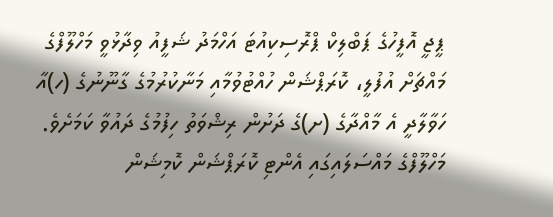ޕީޖީ އޮފީހުގެ ޕަބްލިކް ޕްރޮސިކިއުޓަ އަހްމަދު ޝަފީއު ވިދާޅުވީ މަހްލޫފްގެ މައްޗަށް އުފުލީ، ކޮރަޕްޝަން ހުއްޓުވުމާއި މަނާކުރުމުގެ ގާނޫނުގެ (ހ)އާ ހަވާލާދީ އެ މާއްދާގެ (ށ)ގެ ދަށުން ރިޝްވަތު ހިފުމުގެ ދައުވާ ކަމަށެވެ.
މަހްލޫފްގެ މައްސަލައިގައި އެންޓި ކޮރަޕްޝަން ކޮމިޝަން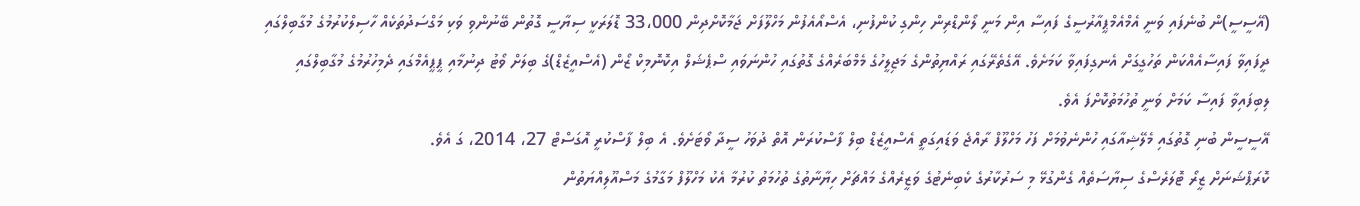(އޭސީސީ)ން ބުނެފައި ވަނީ އެމްއެމްޕީއާރުސީގެ ފައިސާ އިން މަނީ ލޯންޑްރިން ހިންގި ކުންފުނި، އެސްއޯއެފުން މަހްލޫފަށް ޖަމާކޮށްދިން 33،000 ޑޮލަރަކީ ސިޔާސީ ގޮތުން ބޭނުންވި ވަކި މަގްސަދުތަކެއް ހާސިލްކުރުމުގެ މުގާބިލްގައި ދީފައިވާ ފައިސާއެއްކަން ތަހުގީގަށް އެނގިފައިވާ ކަމަށެވެ. އޭގެތެރޭގައި ރައްޔިތުންގެ މަޖިލީހުގެ މެމްބަރެއްގެ ގޮތުގައި ހުންނަވައި ސްޕެޝަލް އިކޮނޮމިކް ޒޯން (އެސްއީޒެޑް)ގެ ބިލަށް ވޯޓު ދިނުމާއި ޕީޕީއެމްގައި ދެމިހުރުމުގެ މުގާބިލްގައި ލިބިފައިވާ ފައިސާ ކަމަށް ވަނީ ތުހުމަތުކޮށްފަ އެވެ.
އޭސީސީން ބުނި ގޮތުގައި މެލޭޝިއާގައި ހުންނެވުމަށް ފަހު މަހްލޫފް ރާއްޖެ ވަޑައިގަތީ އެސްއީޒެޑް ބިލް ފާސްކުރަން އޮތް ދުވަހު ސީދާ ވޯޓަށެވެ. އެ ބިލް ފާސްކުރީ އޮގަސްޓް 27، 2014، ގަ އެވެ.
ކޮރަޕްޝަނަށް ޒީރޯ ޓޮލަރެސްގެ ސިޔާސަތެއް ގެންގުޅޭ މި ސަރުކާރުގެ ކެބިނެޓުގެ ވަޒީރެއްގެ މައްޗަށް ހިޔާނާތުގެ ތުހުމަތު ކުރުމާ އެކު މަހްލޫފް މަގާމުގެ މަސްއޫލިއްޔަތުން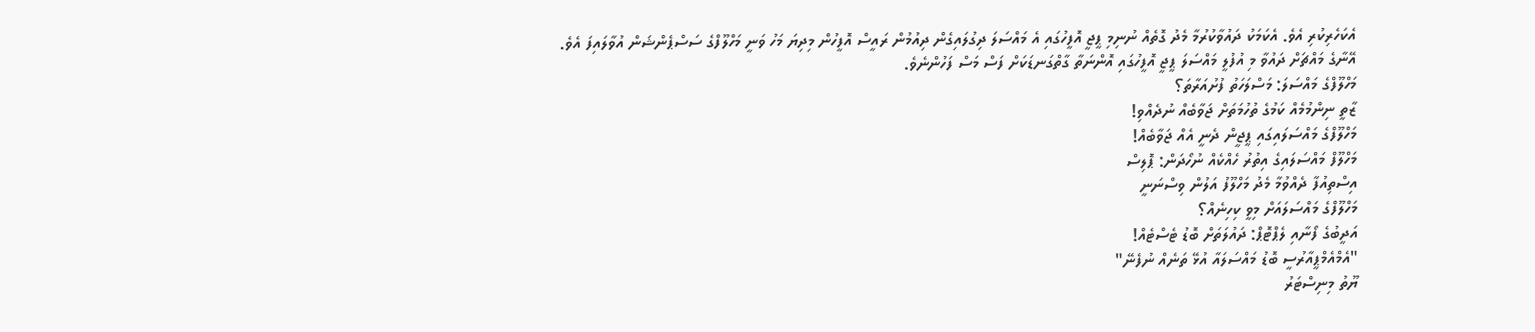އެކަހެރިކުރި އެވެ. އެކަމަކު ދައުވާކުރުމާ މެދު ގޮތެއް ނުނިމި ޕީޖީ އޮފީހުގައި އެ މައްސަލަ ދިގުލައިގެން ދިއުމުން ރައީސް އޮފީހުން މިދިޔަ މަހު ވަނީ މަހްލޫފްގެ ސަސްޕެންޝަން އުވާލައިފަ އެވެ.
އޭނާގެ މައްޗަށް ދައުވާ މި އުފުލީ މައްސަލަ ޕީޖީ އޮފީހުގައި އޮންނަތާ ގާތްގަނޑަކަށް ފަސް މަސް ފަހުންނެވެ.
މަހްލޫފްގެ މައްސަލަ: މަސްލަހަތު ފުށުއަރާތަ؟
ޒާތީ ނިންމުމެއް ކަމުގެ ތުހުމަތަށް ޖަވާބެއް ނުދެއްވި!
މަހްލޫފްގެ މައްސަލައިގައި ޕީޖީން ދެނީ އެއް ޖަވާބެއް!
މަހްލޫފް މައްސަލައިގެ އިތުރު ހެއްކެއް ނުހޯދަން: ޕޮލިސް
އިސްތިއުފާ ދެއްވުމާ މެދު މަހްލޫފު އަލުން ވިސްނަނީ
މަހްލޫފްގެ މައްސަލައަށް މިވީ ކިހިނެއް؟
އަދީބުގެ ފޯނާއި ލެޕްޓޮޕް: ދައުލަތަށް ބޮޑު ޓެސްޓެއް!
"އެމްއެމްޕީއާރުސީ ބޮޑު މައްސަލައާ އުޅޭ ތަނެއް ނުފެނޭ"
ޔޫތު މިނިސްޓަރު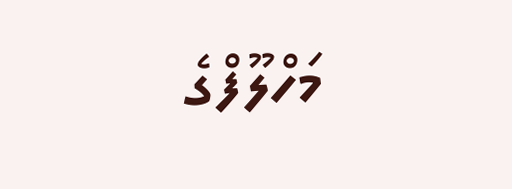މަހްލޫފްގެ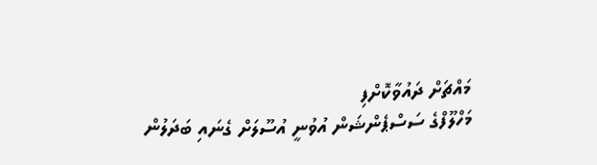މައްޗަށް ދައުވާކޮށްފި
މަހްލޫފްގެ ސަސްޕެންޝަން އުވުނީ އުސޫލަށް ގެނައި ބަދަލުން